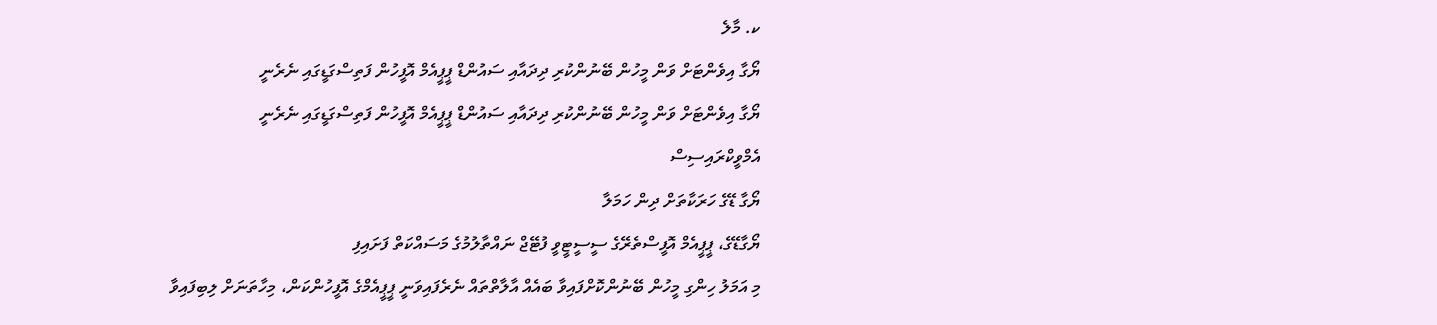ކ. މާލެ
ޔޯގާ އިވެންޓަށް ވަން މީހުން ބޭނުންކުރި ދިދައާއި ސައުންޑް ޕީޕީއެމް އޮފީހުން ފަތިސްގަޑީގައި ނެރެނީ
ޔޯގާ އިވެންޓަށް ވަން މީހުން ބޭނުންކުރި ދިދައާއި ސައުންޑް ޕީޕީއެމް އޮފީހުން ފަތިސްގަޑީގައި ނެރެނީ
އެމްވީކްރައިސިސް
ޔޯގާ ޑޭގެ ހަރަކާތަށް ދިން ހަމަލާ
ޔޯގާޑޭގެ، ޕީޕީއެމް އޮފީސްތެރޭގެ ސީސީޓީވީ ފުޓޭޖް ނައްތާލުމުގެ މަސައްކަތް ފަށައިފި
މި އަމަލު ހިންގި މީހުން ބޭނުންކޮށްފައިވާ ބައެއް އާލާތްތައް ނެރެފައިވަނީ ޕީޕީއެމްގެ އޮފީހުންކަން، މިހާތަނަށް ލިބިފައިވާ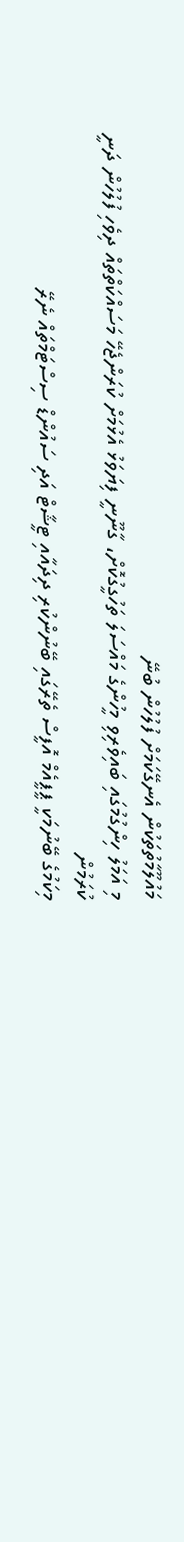މައުލޫމާތުތަކުން އެނގޭކަމަށް ފުލުހުން ބުނޭ
މި އަމަލު ހިންގުމުގައި ބައިވެރިވި މީހުންގެ މައްސަލަ ތަހުގީގުކޮށް، ގާނޫނީ ފިޔަވަޅު އެޅުމަށް ކުރަންޖެހޭ މަސައްކަތްތައް ދިވެހި ފުލުހުން ދަނީ ކުރަމުން
މިކަމުގެ ބޭނުމަކީ ޕީޕީއެމް އޮފީސް ތެރޭގައި ބޭނުންކުރި ދިދައާއި ޓީޝާޓް އަދި ސައުންޑް ސިސްޓަމްތައް ނެރޭ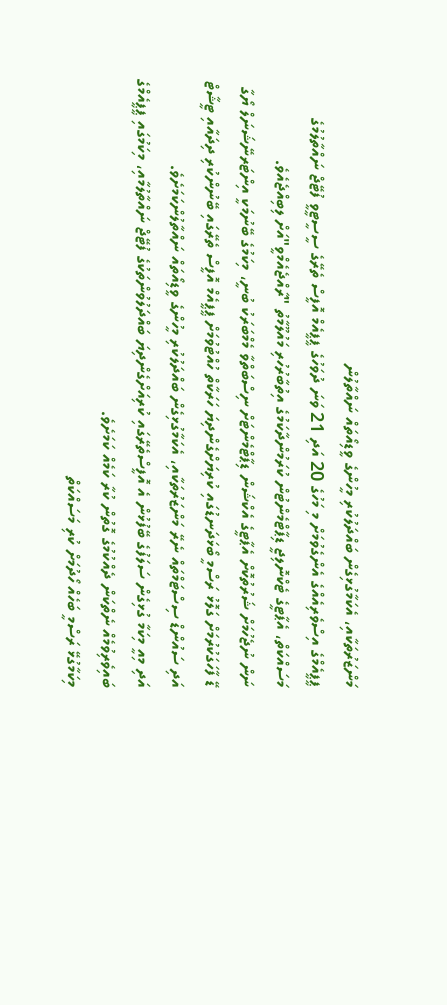މަންޒަރުތަކާއި، އެކަމާގުޅިގެން ބައްދަލުކުރި މީހުންގެ ވީޑިއޯތައް ނައްތާލުން
ޕީޕީއެމްގެ އިސްވެރިއެއްގެ އެންގެވުމަށް މި މަހުގެ 20 އަދި 21 ވަނަ ދުވަހުގެ ޕީޕީއެމް އޮފީސް ތެރޭގެ ސީސީޓީވީ ފުޓޭޖް ނައްތާލުމުގެ މަސައްކަތް، އެޕާޓީގެ ޓެކްނޮލިޖީ ޑިޕާޓްމެންޓުން ކުރަމުންދާކަމުގެ އިތުބާރުހުރި މައުލޫމާތު "ރާއްޖެއެމްވީ"އަށް ލިބިއްޖެއެވެ.
ނަން ނުޖެހުމަށް ޝަރުތުކޮށް އެޕާޓީގެ އެކްޝަން ޑިޕާޓްމެންޓަށް ނިސްބަތްވާ މެމްބަރަކު ބުނީ، މިކަމުގެ ބޭނުމަކީ އިންޓަރނޭޝަނަލް ޔޯގާ ޑޭ ފާހަގަކުރުމަށް ގަލޮޅު ރަސްމީ ބޯޅަދަނޑުގައި ކުރިޔަށްގެންދިޔަ ހަރަކާތް ހުއްޓުވުމަށް ޕީޕީއެމް އޮފީސް ތެރޭގައި ބޭނުންކުރި ދިދައާއި ޓީޝާޓް އަދި ސައުންޑް ސިސްޓަމްތައް ނެރޭ މަންޒަރުތަކާއި، އެކަމާގުޅިގެން ބައްދަލުކުރި މީހުންގެ ވީޑިއޯތައް ނައްތާލުންކަމަށެވެ.
އަދި މިއީ މިކަމާ ގުޅިގެން ސަލަފުގެ ބޭފުޅުން އެ އޮފީސްތެރޭގައި ކުރިއަށްގެންދިޔަ ބައްދަލުވުންތަކުގެ ފުޓޭޖް ނައްތާލުމާއި، މިކަމުގައި ޕީޕީއެމްގެ ބައިވެރިވުމެއް ނެތްކަން ދެއްކުމުގެ ގޮތުން ކުރާ ކަމެއް ކަމަށެވެ.
މިކަމާގުޅޭ ރަސްމީ ބަހެއް ހޯދުމަށް ކުރި މަސައްކަތް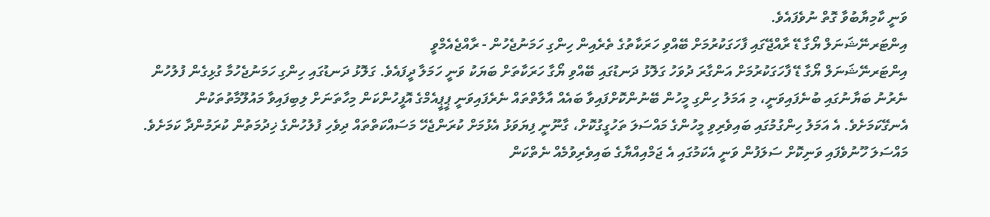ވަނީ ކާމިޔާބުވާ ގޮތް ނުވެފައެވެ.
އިންޓަރނޭޝަނަލް ޔޯގާ ޑޭ ރާއްޖޭގައި ފާހަގަކުރުމަށް ބޭއްވި ހަރަކާތުގެ ތެރެއިން ހިންގި ހަމަނުޖެހުން - ރާއްޖެއެމްވީ
އިންޓަރނޭޝަނަލް ޔޯގާ ޑޭ ފާހަގަކުރުމަށް އަންގާރަ ދުވަހު ގަލޮޅު ދަނޑުގައި ބޭއްވި ޔޯގާ ހަރަކާތަށް ބަޔަކު ވަނީ ހަމަލާ ދީފައެވެ. ގަލޮޅު ދަނޑުގައި ހިންގި ހަމަނުޖެހުމާ ގުޅިގެން ފުލުހުން ނެރުނު ބަޔާނުގައި ބުނެފައިވަނީ، މި އަމަލު ހިންގި މީހުން ބޭނުންކޮށްފައިވާ ބައެއް އާލާތްތައް ނެރެފައިވަނީ ޕީޕީއެމްގެ އޮފީހުންކަން މިހާތަނަށް ލިބިފައިވާ މައުލޫމާތުތަކުން އެނގޭކަމަށެވެ. އެ އަމަލު ހިންގުމުގައި ބައިވެރިވި މީހުންގެ މައްސަލަ ތަހުގީގުކޮށް، ގާނޫނީ ފިޔަވަޅު އެޅުމަށް ކުރަންޖެހޭ މަސައްކަތްތައް ދިވެހި ފުލުހުންގެ ޚިދުމަތުން ކުރަމުންދާ ކަމަށެވެ.
މައްސަލަ ހޫނުވެފައި ވަނިކޮށް ސަލަފުން ވަނީ އެކަމުގައި އެ ޖަމްއިއްޔާގެ ބައިވެރިވުމެއް ނެތްކަން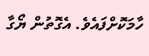ހާމަކޮށްފައެވެ. އެގޮތުން ޔޯގާ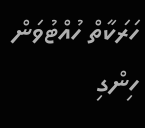ހަރަކާތް ހުއްޓުވަން ހިންގި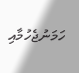ހަމަނުޖެހުމާއި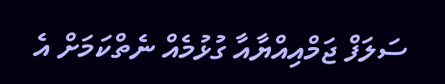ސަލަފް ޖަމްއިއްޔާއާ ގުޅުމެއް ނެތްކަމަށް އެ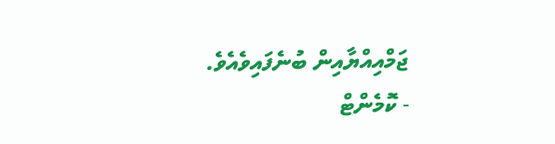ޖަމްއިއްޔާއިން ބުނެފައިވެއެވެ.
- ކޮމެންޓް